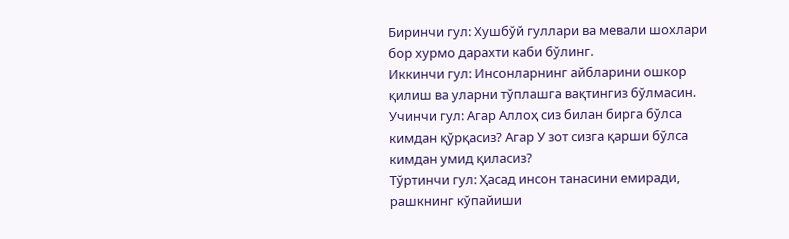Биринчи гул: Хушбўй гуллари ва мевали шохлари бор хурмо дарахти каби бўлинг.
Иккинчи гул: Инсонларнинг айбларини ошкор қилиш ва уларни тўплашга вақтингиз бўлмасин.
Учинчи гул: Агар Аллоҳ сиз билан бирга бўлса кимдан қўрқасиз? Агар У зот сизга қарши бўлса кимдан умид қиласиз?
Тўртинчи гул: Ҳасад инсон танасини емиради, рашкнинг кўпайиши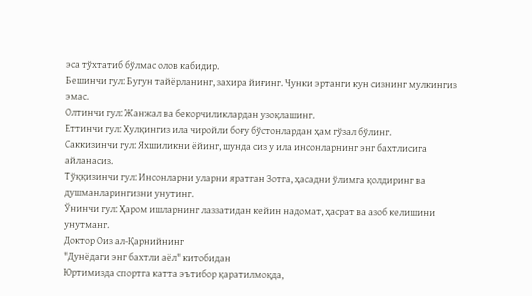эса тўхтатиб бўлмас олов кабидир.
Бешинчи гул: Бугун тайёрланинг, захира йиғинг. Чунки эртанги кун сизнинг мулкингиз эмас.
Олтинчи гул: Жанжал ва бекорчиликлардан узоқлашинг.
Еттинчи гул: Хулқингиз ила чиройли боғу бўстонлардан ҳам гўзал бўлинг.
Саккизинчи гул: Яхшиликни ёйинг, шунда сиз у ила инсонларнинг энг бахтлисига айланасиз.
Тўққизинчи гул: Инсонларни уларни яратган Зотга, ҳасадни ўлимга қолдиринг ва душманларингизни унутинг.
Ўнинчи гул: Ҳаром ишларнинг лаззатидан кейин надомат, ҳасрат ва азоб келишини унутманг.
Доктор Оиз ал-Қарнийнинг
"Дунёдаги энг бахтли аёл" китобидан
Юртимизда спортга катта эътибор қаратилмоқда,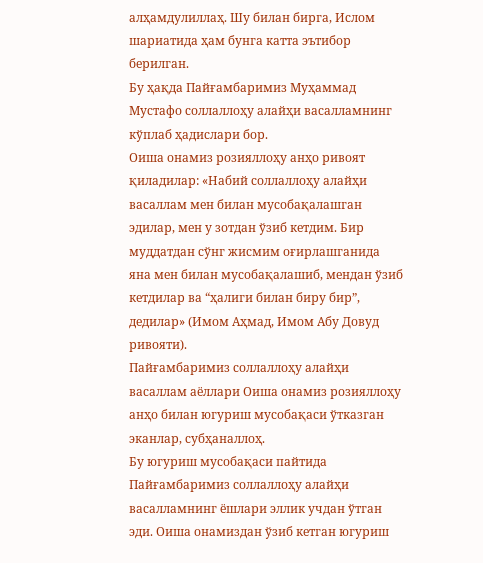алҳамдулиллаҳ. Шу билан бирга, Ислом шариатида ҳам бунга катта эътибор берилган.
Бу ҳақда Пайғамбаримиз Муҳаммад Мустафо соллаллоҳу алайҳи васалламнинг кўплаб ҳадислари бор.
Оиша онамиз розияллоҳу анҳо ривоят қиладилар: «Набий соллаллоҳу алайҳи васаллам мен билан мусобақалашган эдилар, мен у зотдан ўзиб кетдим. Бир муддатдан сўнг жисмим оғирлашганида яна мен билан мусобақалашиб, мендан ўзиб кетдилар ва “ҳалиги билан биру бир”, дедилар» (Имом Аҳмад, Имом Абу Довуд ривояти).
Пайғамбаримиз соллаллоҳу алайҳи васаллам аёллари Оиша онамиз розияллоҳу анҳо билан югуриш мусобақаси ўтказган эканлар, субҳаналлоҳ.
Бу югуриш мусобақаси пайтида Пайғамбаримиз соллаллоҳу алайҳи васалламнинг ёшлари эллик учдан ўтган эди. Оиша онамиздан ўзиб кетган югуриш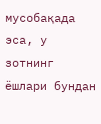мусобақада эса, у зотнинг ёшлари бундан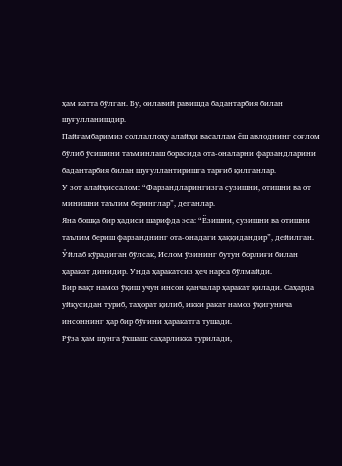ҳам катта бўлган. Бу, оилавий равишда бадантарбия билан шуғулланишдир.
Пайғамбаримиз соллаллоҳу алайҳи васаллам ёш авлоднинг соғлом бўлиб ўсишини таъминлаш борасида ота-оналарни фарзандларини бадантарбия билан шуғуллантиришга тарғиб қилганлар.
У зот алайҳиссалом: “Фарзандларингизга сузишни, отишни ва от минишни таълим беринглар”, деганлар.
Яна бошқа бир ҳадиси шарифда эса: “Ёзишни, сузишни ва отишни таълим бериш фарзанднинг ота-онадаги ҳаққидандир”, дейилган.
Ўйлаб кўрадиган бўлсак, Ислом ўзининг бутун борлиғи билан ҳаракат динидир. Унда ҳаракатсиз ҳеч нарса бўлмайди.
Бир вақт намоз ўқиш учун инсон қанчалар ҳаракат қилади. Саҳарда уйқусидан туриб, таҳорат қилиб, икки ракат намоз ўқигунича инсоннинг ҳар бир бўғини ҳаракатга тушади.
Рўза ҳам шунга ўхшаш: саҳарликка турилади,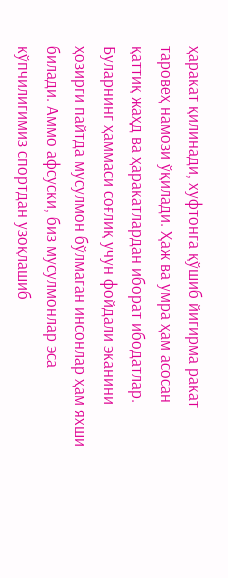ҳаракат қилинади, хуфтонга қўшиб йигирма ракат таровеҳ намози ўқилади. Ҳаж ва умра ҳам асосан қаттиқ жаҳд ва ҳаракатлардан иборат ибодатлар.
Буларнинг ҳаммаси соғлиқ учун фойдали эканини ҳозирги пайтда мусулмон бўлмаган инсонлар ҳам яхши билади. Аммо афсуски, биз мусулмонлар эса кўпчилигимиз спортдан узоқлашиб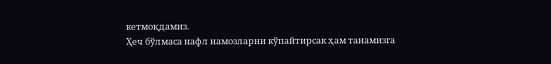кетмоқдамиз.
Ҳеч бўлмаса нафл намозларни кўпайтирсак ҳам танамизга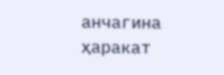анчагина ҳаракат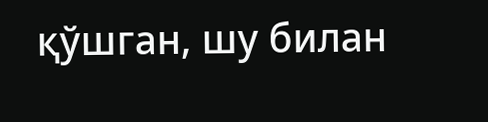қўшган, шу билан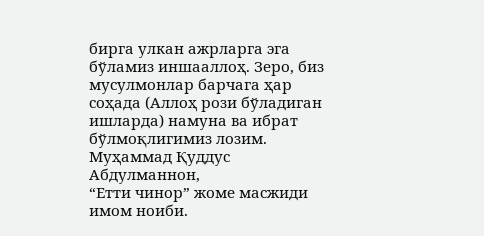бирга улкан ажрларга эга бўламиз иншааллоҳ. Зеро, биз мусулмонлар барчага ҳар соҳада (Аллоҳ рози бўладиган ишларда) намуна ва ибрат бўлмоқлигимиз лозим.
Муҳаммад Қуддус Абдулманнон,
“Етти чинор” жоме масжиди имом ноиби.